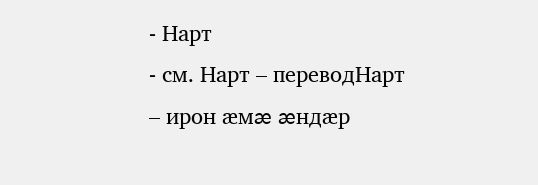- Нарт
- см. Нарт – переводНарт – ирон æмæ æндæр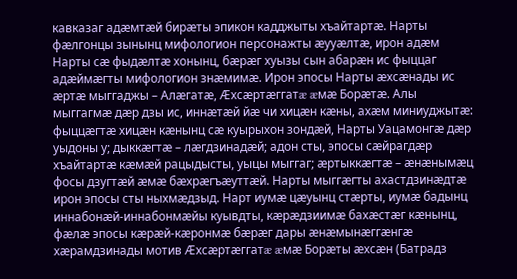кавказаг адæмтæй бирæты эпикон кадджыты хъайтартæ. Нарты фæлгонцы зынынц мифологион персонажты æууæлтæ, ирон адæм Нарты сæ фыдæлтæ хонынц, бæрæг хуызы сын абарæн ис фыццаг адæймæгты мифологион знæмимæ. Ирон эпосы Нарты æхсæнады ис æртæ мыггаджы – Алæгатæ, Æхсæртæггатæ æмæ Борæтæ. Алы мыггагмæ дæр дзы ис, иннæтæй йæ чи хицæн кæны, ахæм миниуджытæ: фыццæгтæ хицæн кæнынц сæ куырыхон зондæй, Нарты Уацамонгæ дæр уыдоны у; дыккæгтæ – лæгдзинадæй; адон сты, эпосы сæйрагдæр хъайтартæ кæмæй рацыдысты, уыцы мыггаг; æртыккæгтæ – æнæнымæц фосы дзугтæй æмæ бæхрæгъæуттæй. Нарты мыггæгты ахастдзинæдтæ ирон эпосы сты ныхмæдзыд. Нарт иумæ цæуынц стæрты, иумæ бадынц иннабонæй-иннабонмæйы куывдты, кæрæдзиимæ бахæстæг кæнынц, фæлæ эпосы кæрæй-кæронмæ бæрæг дары æнæмынæггæнгæ хæрамдзинады мотив Æхсæртæггатæ æмæ Борæты æхсæн (Батрадз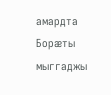амардта Борæты мыггаджы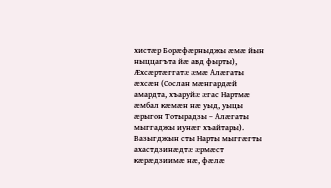хистæр Борæфæрныджы æмæ йын ныццагъта йæ авд фырты), Æхсæртæггатæ æмæ Алæгаты æхсæн (Сослан мæнгардæй амардта, хъаруйæ æгас Нартмæ æмбал кæмæн нæ уыд, уыцы æрыгон Тотырадзы – Алæгаты мыггаджы иунæг хъайтары). Вазыгджын сты Нарты мыггæгты ахастдзинæдтæ æрмæст кæрæдзиимæ нæ, фæлæ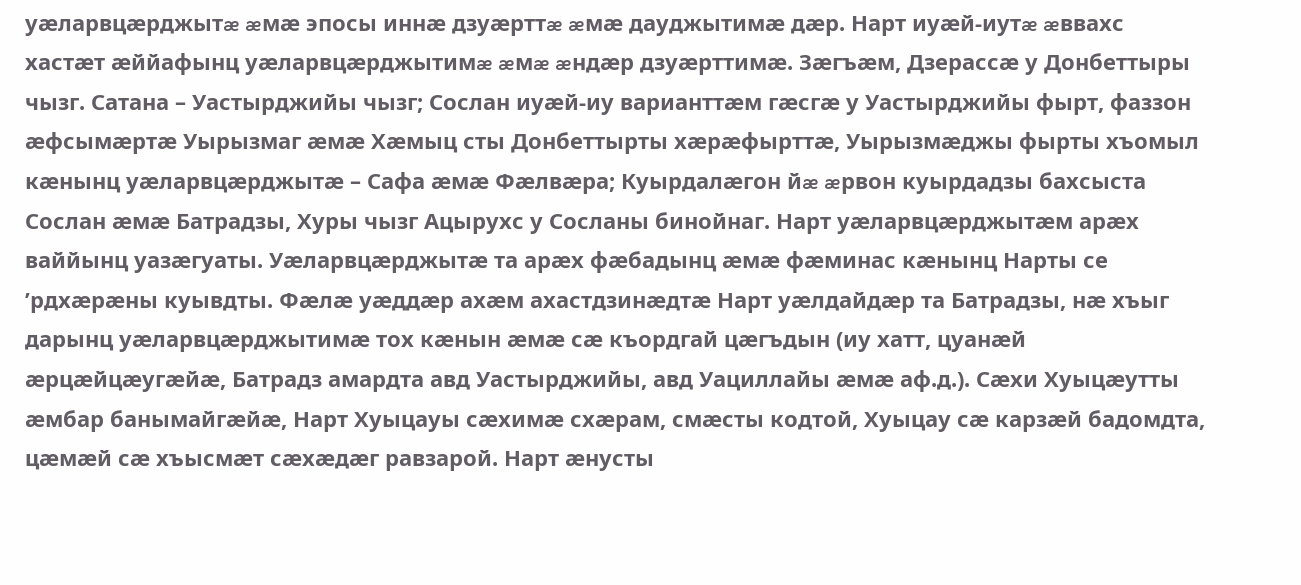уæларвцæрджытæ æмæ эпосы иннæ дзуæрттæ æмæ дауджытимæ дæр. Нарт иуæй-иутæ æввахс хастæт æййафынц уæларвцæрджытимæ æмæ æндæр дзуæрттимæ. Зæгъæм, Дзерассæ у Донбеттыры чызг. Сатана – Уастырджийы чызг; Сослан иуæй-иу варианттæм гæсгæ у Уастырджийы фырт, фаззон æфсымæртæ Уырызмаг æмæ Хæмыц сты Донбеттырты хæрæфырттæ, Уырызмæджы фырты хъомыл кæнынц уæларвцæрджытæ – Сафа æмæ Фæлвæра; Куырдалæгон йæ æрвон куырдадзы бахсыста Сослан æмæ Батрадзы, Хуры чызг Ацырухс у Сосланы бинойнаг. Нарт уæларвцæрджытæм арæх ваййынц уазæгуаты. Уæларвцæрджытæ та арæх фæбадынц æмæ фæминас кæнынц Нарты се ’рдхæрæны куывдты. Фæлæ уæддæр ахæм ахастдзинæдтæ Нарт уæлдайдæр та Батрадзы, нæ хъыг дарынц уæларвцæрджытимæ тох кæнын æмæ сæ къордгай цæгъдын (иу хатт, цуанæй æрцæйцæугæйæ, Батрадз амардта авд Уастырджийы, авд Уациллайы æмæ аф.д.). Сæхи Хуыцæутты æмбар банымайгæйæ, Нарт Хуыцауы сæхимæ схæрам, смæсты кодтой, Хуыцау сæ карзæй бадомдта, цæмæй сæ хъысмæт сæхæдæг равзарой. Нарт æнусты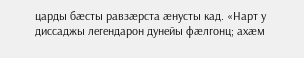царды бæсты равзæрста æнусты кад. «Нарт у диссаджы легендарон дунейы фæлгонц; ахæм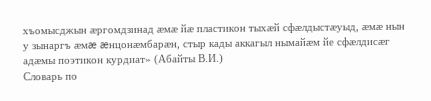хъомысджын æргомдзинад æмæ йæ пластикон тыхæй сфæлдыстæуыд, æмæ нын у зынаргъ æмæ æнцонæмбарæн, стыр кады аккагыл нымайæм йе сфæлдисæг адæмы поэтикон курдиат» (Абайты В.И.)
Словарь по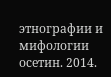этнографии и мифологии осетин. 2014.